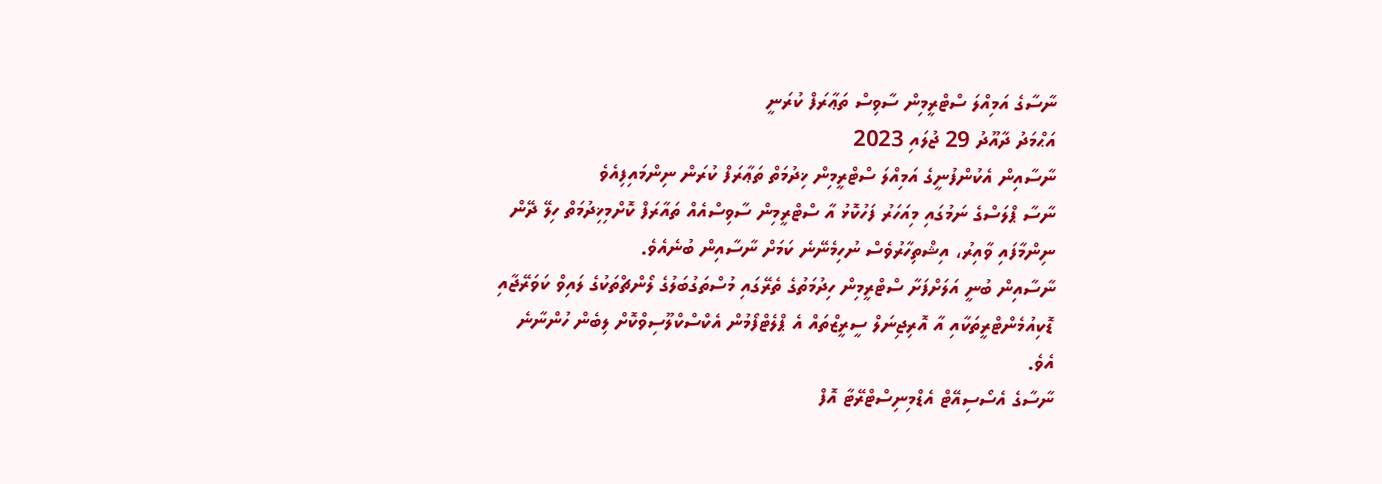ނާސާގެ އަމިއްލަ ސްޓްރީމިން ސާވިސް ތަޢާރަފް ކުރަނީ
އަޙްމަދު ދާއޫދު 29 ޖުލައި 2023
ނާސާއިން އެކުންފުނީގެ އަމިއްލަ ސްޓްރީމިން ޚިދުމަތް ތަޢާރަފް ކުރަން ނިންމައިފިއެވެ
ނާސާ ޕްލަސްގެ ނަމުގައި މިއަހަރު ފަހުކޮޅު އާ ސްޓްރީމިން ސާވިސްއެއް ތައާރަފް ކޮށްމިޚިދުމަތް ހިލޭ ދޭން ނިންމާފައި ވާއިރު، އިޝްތިހާރުވެސް ނުހިމެނޭނެ ކަމަށް ނާސާއިން ބުނެއެވެ.
ނާސާއިން ބުނީ އަލަށްފަށާ ސްޓްރީމިން ހިދުމަތުގެ ތެރޭގައި މުސްތަގުބަލުގެ ލޯންޗްތަކުގެ ލައިވް ކަވަރޭޖާއި ޑޮކިއުމެންޓްރީތަކާއި އާ އޮރިޖިނަލް ސީރީޒްތައް އެ ޕްލެޓްފޯމުން އެކްސްކްލޫސިވްކޮށް ލިބެން ހުންނާނެ އެވެ.
ނާސާގެ އެސޯސިއޭޓް އެޑްމިނިސްޓްރޭޓާ އޮފް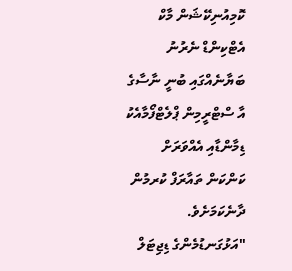ކޮމިއުނިކޭޝަން މާކް އެޓްކިންޑް ނެރުނު ބަޔާނެއްގައި ބުނީ ނާސާގެ އާ ސްޓްރީމިން ޕްލެޓްފޯމާއެކު ޑިމާންޑާއި އެއްވަރަށް ކަންކަން ތައާރަފް ކުރމުން ދާނެކަމަށެވެ.
"އަޅުގަނޑުމެންގެ ޑިޖިޓަލް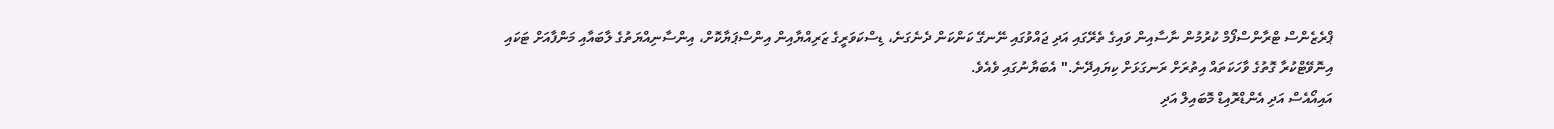ޕްރެޒެންސް ޓްރާންސްފޯމް ކުރުމުން ނާސާއިން ވައިގެ ތެރޭގައި އަދި ޖައްވުގައި ނޭނގޭ ކަންކަން ދެނެގަނެ، ޑިސްކަވަރީގެ ޒަރިއްޔާއިން އިންސްޕަޔާކޮށް، އިންސާނިއްޔަތުގެ ލާބައާއި މަންފާއަށް ޓަކައި އިނޮވޭޓްކުރާ ގޮތުގެ ވާހަކަތައް އިތުރަށް ރަނގަޅަށް ކިޔައިދޭނެ." އެބަޔާނުގައި ވެއެވެ.
އައިއޯއެސް އަދި އެންޑްރޮއިޑް މޮބައިލް އަދި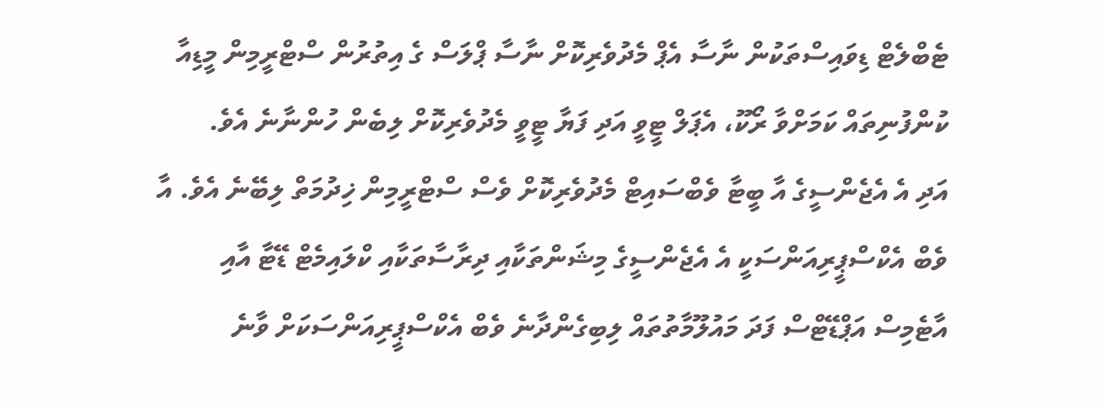ޓެބްލެޓް ޑިވައިސްތަކުން ނާސާ އެޕް މެދުވެރިކޮށް ނާސާ ޕްލަސް ގެ އިތުރުން ސްޓްރީމިން މީޑިއާ ކުންފުނިތައް ކަމަށްވާ ރޯކޫ، އެޕަލް ޓީވީ އަދި ފަޔާ ޓީވީ މެދުވެރިކޮށް ލިބެން ހުންނާނެ އެވެ.
އަދި އެ އެޖެންސީގެ އާ ބީޓާ ވެބްސައިޓް މެދުވެރިކޮށް ވެސް ސްޓްރީމިން ޚިދުމަތް ލިބޭނެ އެވެ. އާ ވެބް އެކްސްޕީރިއަންސަކީ އެ އެޖެންސީގެ މިޝަންތަކާއި ދިރާސާތަކާއި ކްލައިމެޓް ޑޭޓާ އާއި އާޓެމިސް އަޕްޑޭޓްސް ފަދަ މައުލޫމާތުތައް ލިބިގެންދާނެ ވެބް އެކްސްޕީރިއަންސަކަށް ވާނެ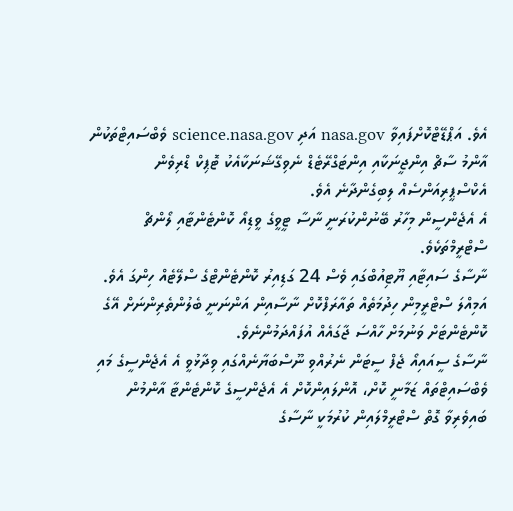އެވެ. އަޕްޑޭޓްކޮށްފައިވާ nasa.gov އަދި science.nasa.gov ވެބްސައިޓްތަކުން އާންމު ސާޗް އިންޖީނަކާއި އިންޓަގްރޭޓެޑް ނެވިގޭޝަނަކާއެކު ޓޮޕިކް ޑްރިވެން އެކްސްޕީރިއަންސެއް ލިބިގެންދާނެ އެވެ.
އެ އެޖެންސީން މިހާރު ބޭނުންކުރަނީ ނާސާ ޓީވީގެ ވީޑިއޯ ކޮންޓެންޓާއި ލޯންޗް ސްޓްރީމްތަކެވެ.
ނާސާގެ ސައިޓާއި ޔޫޓިއުބްގައި ވެސް 24 ގަޑިއިރު ކޮންޓެންޓްގެ ސްލޭޓެއް ހިންގަ އެވެ. އަމިއްލަ ސްޓްރީމިން ހިދުމަތެއް ތައާރަފްކޮށް ނާސާއިން އަންނަނީ ބެލުންތެރިންނަށް އޭގެ ކޮންޓެންޓަށް ވަނުމަށް ހާއްސަ ޖާގައެއް އުފައްދަމުންނެވެ.
ނާސާގެ ސީއައިއޯ ޖެފް ސީޓަން ނެރުއްވި ނޫސްބަޔާނެއްގައި ވިދާޅުވީ އެ އެޖެންސީގެ މައި ވެބްސައިޓްތައް ޒަމާނީ ކޮށް، އޮންލައިންކޮށް އެ އެޖެންސީގެ ކޮންޓެންޓާ އާންމުން ބައިވެރިވާ ގޮތް ސްޓްރީމްލައިން ކުރުމަކީ ނާސާގެ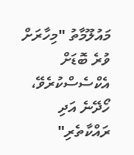މައުލޫމާތު "މިހާރަށް ވުރެ ބޮޑަށް އެކްސެސްކުރެވޭ، ހޯދޭނެ އަދި ރައްކާތެރި"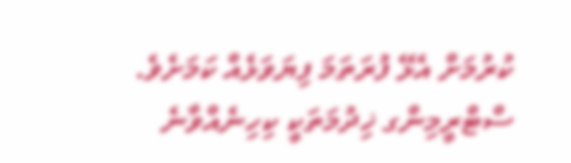ކުރުމަށް އެޅޭ ފުރަތަމަ ފިޔަވަޅެއް ކަމަށެވެ.
ސްޓްރީމިންގ ޚިދުމަތަކީ ކިހިނެއްވާނެ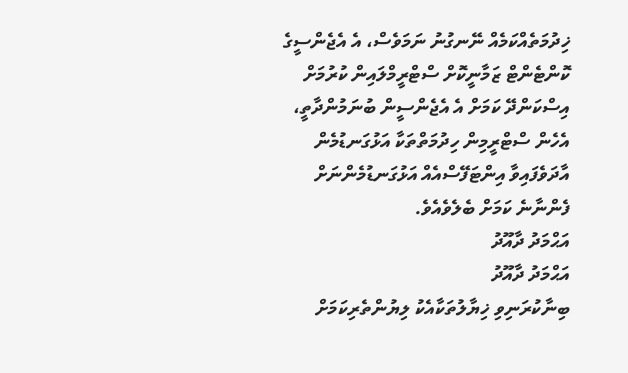ޚިދުމަތެއްކަމެއް ނޭނގުނު ނަމަވެސް، އެ އެޖެންސީގެ ކޮންޓެންޓް ޒަމާނީކޮށް ސްޓްރީމްލައިން ކުރުމަށް އިސްކަންދޭ ކަމަށް އެ އެޖެންސީން ބުނަމުންދާތީ، އެހެން ސްޓްރީމިން ހިދުމަތްތަކާ އަޅުގަނޑުމެން އާދަވެފައިވާ އިންޓަފޭސްއެއް އަޅުގަނޑުމެންނަށް ފެންނާނެ ކަމަށް ބެލެވެއެވެ.
އަޙްމަދު ދާއޫދު
އަޙްމަދު ދާއޫދު
ބިނާކުރަނިވި ޚިޔާލުތަކާއެކު ލިޔުންތެރިކަމަށް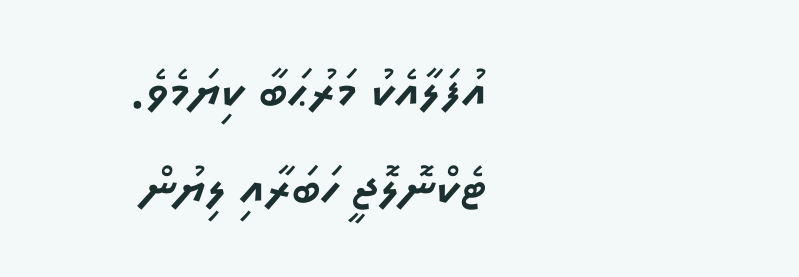އުފަލާއެކު މަރުޙަބާ ކިޔަމެވެ.
ޓެކްނޮލޮޖީ ހަބަރާއި ލިޔުން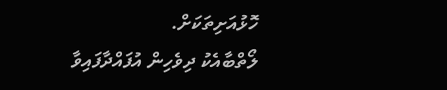ހޮޅުއަށިތަކަށް.
ލޯތްބާއެކު ދިވެހިން އުފައްދާފައިވާ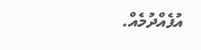އުފެއްދުމެއް.